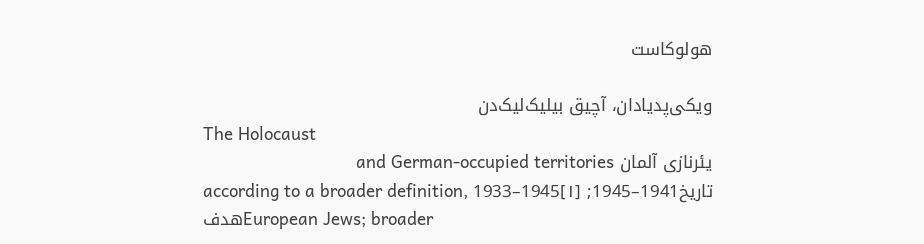هولوکاست

ویکی‌پدیادان، آچیق بیلیک‌لیک‌دن
The Holocaust
یئرنازی آلمان and German-occupied territories
تاریخ1941–1945; according to a broader definition, 1933–1945[۱]
هدفEuropean Jews; broader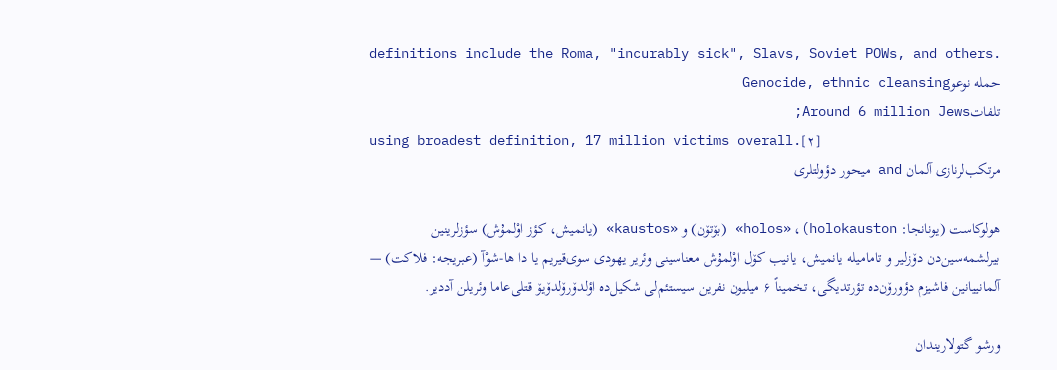definitions include the Roma, "incurably sick", Slavs, Soviet POWs, and others.
حمله نوعوGenocide, ethnic cleansing
تلفاتAround 6 million Jews;
using broadest definition, 17 million victims overall.[۲]
مرتکب‌لرنازی آلمان and میحور دؤولتلری

هولوکاست (یونانجا: holokauston)، «holos» (بۆتۆن) و «kaustos» (یانمیش، کؤز اوْلمۇش) سؤزلرینین بیرلشمه‌سین‌دن دۆزلیر و تامامیله یانمیش، یانیب کۆل اوْلمۇش معناسینی وئریر یهودی سوی‌قیریم یا دا ها-شوْآ (عبریجه: فلاکت) — آلمانییانین فاشیزم دؤورۆن‌ده تؤرتدیگی، تخمیناً ۶ میلیون نفرین سیستئم‌لی شکیل‌ده اؤلدۆرۆلدۆیۆ قتلی‌عاما وئریلن آددیر.

ورشو گتولاریندان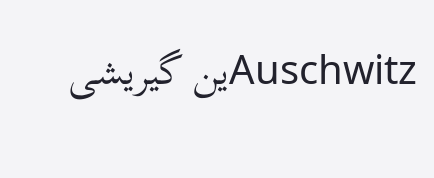Auschwitzین گیریشی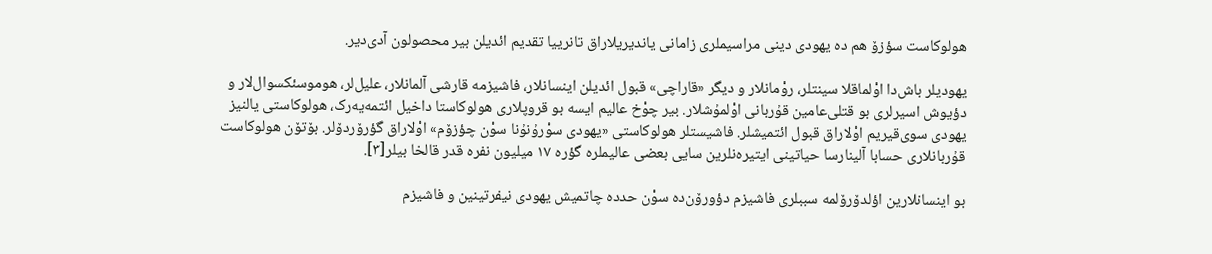هولوکاست سؤزۆ هم ده یهودی دینی مراسیملری زامانی یاندیریلاراق تانرییا تقدیم ائدیلن بیر محصولون آدی‌دیر.

یهودیلر باش‌دا اوْلماقلا سینتلر، روْمانلار و دیگر «قاراچی» قبول ائدیلن اینسانلار، فاشیزمه قارشی آلمانلار، علیل‌لر، هوموسئکسوال‌لار و دؤیوش اسیرلری بو قتلی‌عامین قۇربانی اوْلمۇشلار. بیر چوْخ عالیم ایسه بو قروپلاری هولوکاستا داخیل ائتمه‌یه‌رک، هولوکاستی یالنیز یهودی سوی‌قیریم اوْلاراق قبول ائتمیشلر. فاشیستلر هولوکاستی «یهودی سوْرۇنۇنا سوْن چؤزۆم» اوْلاراق گؤرۆردۆلر. بۆتۆن هولوکاست قۇربانلاری حسابا آلینارسا حیاتینی ایتیره‌نلرین سایی بعضی عالیملره گؤره ۱۷ میلیون نفره قدر قالخا بیلر[۳].

بو اینسانلارین اؤلدۆرۆلمه سببلری فاشیزم دؤورۆن‌ده سوْن حدده چاتمیش یهودی نیفرتینین و فاشیزم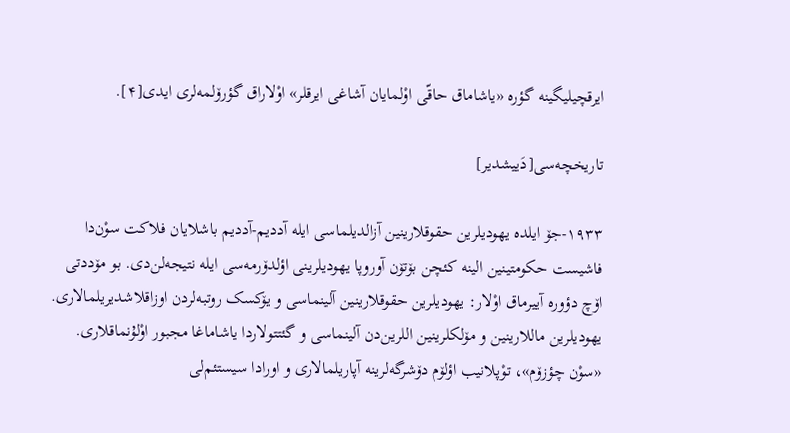ایرقچیلیگینه گؤره «یاشاماق حاقّی اوْلمایان آشاغی ایرقلر» اوْلاراق گؤرۆلمه‌لری ایدی[۴].

تاریخچه‌سی[دَییشدیر]

۱۹۳۳-جۆ ایلده یهودیلرین حقوقلارینین آزالدیلماسی ایله آددیم-آددیم باشلایان فلاکت سوْن‌دا فاشیست حکومتینین الینه کئچن بۆتۆن آوروپا یهودیلرینی اؤلدۆرمه‌سی ایله نتیجه‌لن‌دی. بو مۆددتی اۆچ دؤوره آییرماق اوْلار: یهودیلرین حقوقلارینین آلینماسی و یۆکسک روتبه‌لردن اوزاقلاشدیریلمالاری. یهودیلرین ماللارینین و مۆلکلرینین اللرین‌دن آلینماسی و گئتتولاردا یاشاماغا مجبور اوْلۇنماقلاری. «سوْن چؤزۆم»، توْپلانیب اؤلۆم دۆشرگه‌لرینه آپاریلمالاری و اورادا سیستئم‌لی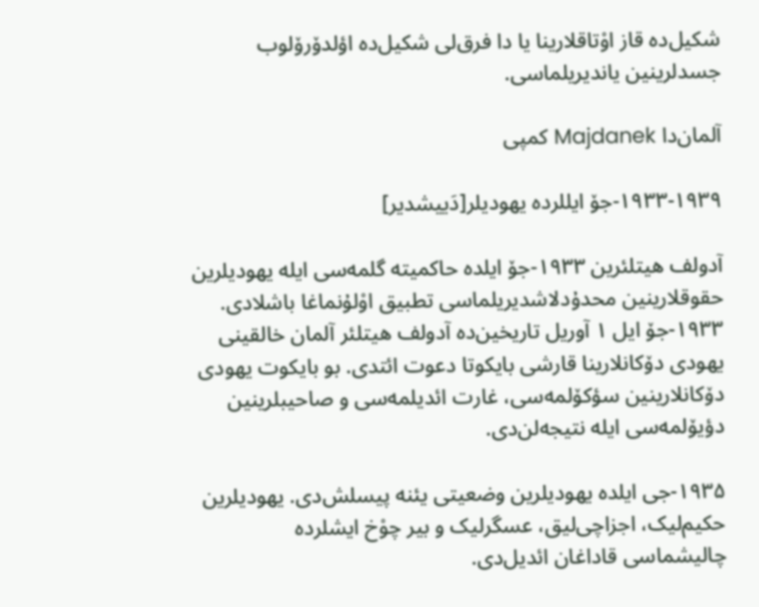شکیل‌ده قاز اوْتاقلارینا یا دا فرق‌لی شکیل‌ده اؤلدۆرۆلوب جسدلرینین یاندیریلماسی.

آلمان‌دا Majdanek کمپی

۱۹۳۳-۱۹۳۹-جۆ ایللرده یهودیلر[دَییشدیر]

آدولف هیتلئرین ۱۹۳۳-جۆ ایلده حاکمیته گلمه‌سی ایله یهودیلرین حقوقلارینین محدۇدلاشدیریلماسی تطبیق اوْلۇنماغا باشلادی. ۱۹۳۳-جۆ ایل ۱ آوریل تاریخین‌ده آدولف هیتلئر آلمان خالقینی یهودی دۆکانلارینا قارشی بایکوتا دعوت ائتدی. بو بایکوت یهودی دۆکانلارینین سؤکۆلمه‌سی، غارت ائدیلمه‌سی و صاحیبلرینین دؤیۆلمه‌سی ایله نتیجه‌لن‌دی.

۱۹۳۵-جی ایلده یهودیلرین وضعیتی یئنه پیسلش‌دی. یهودیلرین حکیم‌لیک، اجزاچی‌لیق، عسگرلیک و بیر چوْخ ایشلرده چالیشماسی قاداغان ائدیل‌دی.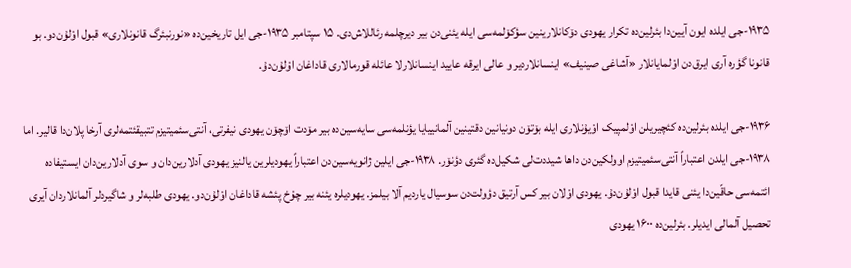۱۹۳۵-جی ایلده ایون آیین‌دا بئرلین‌ده تکرار یهودی دۆکانلارینین سؤکۆلمه‌سی ایله یئنی‌دن بیر دیرچلمه رئاللاش‌دی. ۱۵ سپتامبر ۱۹۳۵-جی ایل تاریخین‌ده «نورنبئرگ قانونلاری» قبول اوْلۇن‌دو. بو قانونا گؤره آری ایرق‌دن اوْلمایانلار «آشاغی صینیف» اینسانلاردیر و عالی ایرقه عایید اینسانلارلا عائله قورمالاری قاداغان اوْلۇن‌دۇ.

۱۹۳۶-جی ایلده بئرلین‌ده کئچیریلن اوْلمپیک اوْیۇنلاری ایله بۆتۆن دونیانین دقتینین آلمانییایا یؤنلمه‌سی سایه‌سین‌ده بیر مۆدت اۆچۆن یهودی نیفرتی، آنتی‌سئمیتیزم تتبیقئتمه‌لری آرخا پلان‌دا قالیر. اما ۱۹۳۸-جی ایلدن اعتباراً آنتی‌سئمیتیزم اوولکین‌دن داها شیددت‌لی شکیل‌ده گئری دؤنۆر. ۱۹۳۸-جی ایلین ژانویه‌سین‌دن اعتباراً یهودیلرین یالنیز یهودی آدلارین‌دان و سوی آدلارین‌دان ایستیفاده ائتمه‌سی حاقّین‌دا یئنی قایدا قبول اوْلۇن‌دۇ. یهودی اوْلان بیر کس آرتیق دؤولت‌دن سوسیال یاردیم آلا بیلمز. یهودیلره یئنه بیر چوْخ پئشه قاداغان اوْلۇن‌دو. یهودی طلبه‌لر و شاگیردلر آلمانلاردان آیری تحصیل آلمالی ایدیلر. بئرلین‌ده ۱۶۰۰ یهودی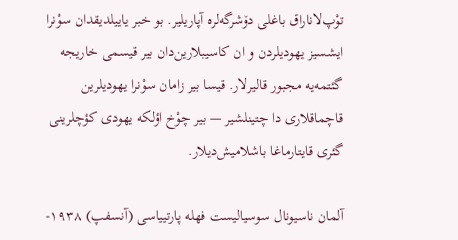توْپ‌لاناراق باغلی دۆشرگه‌لره آپاریلیر. بو خبر یاییلدیقدان سوْنرا ایشسیز یهودیلردن و ان کاسیبلارین‌دان بیر قیسمی خاریجه گئتمه‌یه مجبور قالیرلار. قیسا بیر زامان سوْنرا یهودیلرین قاچماقلاری دا چتینلشیر — بیر چوْخ اؤلکه یهودی کؤچلرینی گئری قایتارماغا باشلامیش‌دیلار.

آلمان ناسیونال سوسیالیست فهله پارتییاسی (آنسفپ) ۱۹۳۸-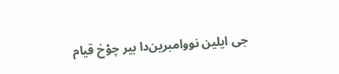جی ایلین نووامبرین‌دا بیر چوْخ قیام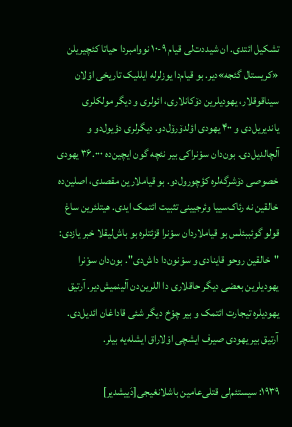تشکیل ائتدی. ان شیددت‌لی قیام ۹-۱۰ نووامبردا حیاتا کئچیریلن «کریستال گئجه»دیر. بو قیام‌دا یوزلرله ایللیک تاریخی اوْلان سیناقوقلار، یهودیلرین دۆکانلاری، ائولری و دیگر مولکلری یاندیریل‌دی و ۴۰۰ یهودی اؤلدۆرۆل‌دو. دیگرلری دؤیول‌دو و آلچالدیل‌دی. بون‌دان سوْنراکی بیر نئچه گون ایچین‌ده ۳۶.۰۰۰ یهودی خصوصی دۆشرگه‌لره کؤچورول‌دو. بو قیاملارین مقصدی، اصلین‌ده خالقین نه رئاک‌سییا وئرجیینی تثبیت ائتمک ایدی. هیتلئرین ساغ قولو گوئببئلس بو قیاملاردان سوْنرا قزئتلره بو باش‌لیقلا خبر یازدی: "خالقین روحو قاینادی و سوْنون‌دا داش‌دی". بون‌دان سوْنرا یهودیلرین بعضی دیگر حاقلاری دا اللرین‌دن آلینمیش‌دیر. آرتیق یهودیلره تیجارت ائتمک و بیر چوْخ دیگر شئی قاداغان ائدیل‌دی. آرتیق بیر یهودی صیرف ایشچی اوْلاراق ایشله‌یه بیلر.

۱۹۳۹: سیستئم‌لی قتلی‌عامین باشلانغیجی[دَییشدیر]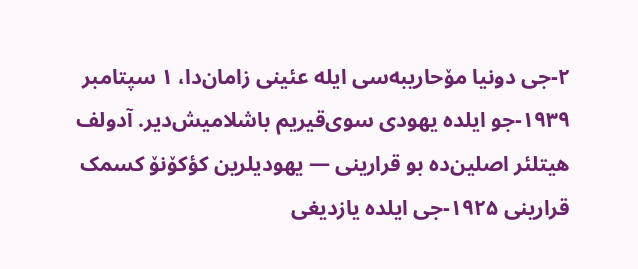۲-جی دونیا مۆحاریبه‌سی ایله عئینی زامان‌دا، ۱ سپتامبر ۱۹۳۹-جو ایلده یهودی سوی‌قیریم باشلامیش‌دیر. آدولف هیتلئر اصلین‌ده بو قرارینی — یهودیلرین کؤکۆنۆ کسمک قرارینی ۱۹۲۵-جی ایلده یازدیغی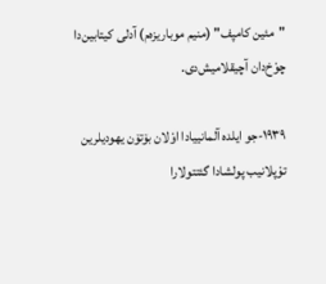"مئین کامپف" (منیم موباریزه‌م) آدلی کیتابین‌دا چوْخ‌دان آچیقلامیش‌دی.

۱۹۳۹-جو ایلده آلمانییادا اوْلان بۆتۆن یهودیلرین توْپلانیب پولشادا گئتتولارا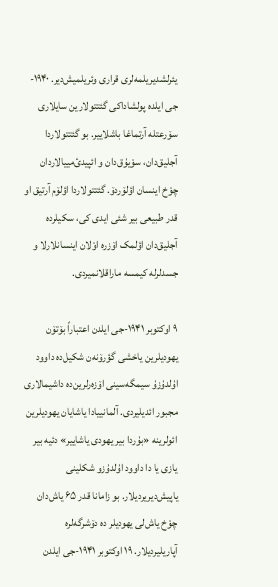یئرلشدیریلمه‌لری قراری وئریلمیش‌دیر. ۱۹۴۰-جی ایلده پولشاداکی گئتتولارین سایلاری سۆرعتله آرتماغا باشلاییر. بو گئتتولاردا آجلیق‌دان، سوْیۇق‌دان و ائپیدئ‌مییالاردان چوْخ اینسان اؤلۆردۆ. گئتتولاردا اؤلۆم آرتیق او قدر طبیعی بیر شئی ایدی کی، سکیلرده آجلیق‌دان اؤلمک اۆزره اوْلان اینسانلارلا و جسدلرله کیمسه ماراقلانمیردی.

۹ اوکتوبر ۱۹۴۱-جی ایلدن اعتباراً بۆتۆن یهودیلرین یاخشی گؤرۆنه‌ن شکیل‌ده داوود اۇلدۇزۇ سیمگه‌سینی اۆزه‌رلرین‌ده داشیمالاری مجبور ائدیلیردی. آلمانییادا یاشایان یهودیلرین ائولرینه «بۇردا بیر یهودی یاشاییر» دئیه بیر یازی یا دا داوود اۇلدۇزو شکلینی یاپیش‌دیریردیلار. بو زامانا قدر ۶۵ یاش‌دان چوْخ یاش‌لی یهودیلر ده دۆشرگه‌لره آپاریلیردیلار. ۱۹ اوکتوبر ۱۹۴۱-جی ایلدن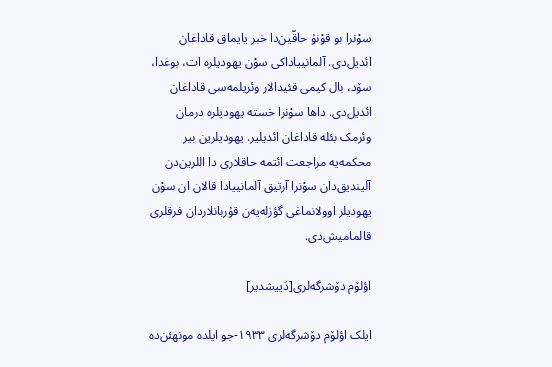سوْنرا بو قوْنۇ حاقّین‌دا خبر یایماق قاداغان ائدیل‌دی. آلمانییاداکی سوْن یهودیلره ات، بوغدا، سۆد، بال کیمی قئیدالار وئریلمه‌سی قاداغان ائدیل‌دی. داها سوْنرا خسته یهودیلره درمان وئرمک بئله قاداغان ائدیلیر. یهودیلرین بیر محکمه‌یه مراجعت ائتمه حاقلاری دا اللرین‌دن آلیندیق‌دان سوْنرا آرتیق آلمانییادا قالان ان سوْن یهودیلر اوولانماغی گؤزله‌یه‌ن قۇربانلاردان فرقلری قالمامیش‌دی.

اؤلۆم دۆشرگه‌لری[دَییشدیر]

ایلک اؤلۆم دۆشرگه‌لری ۱۹۳۳-جو ایلده مونهئن‌ده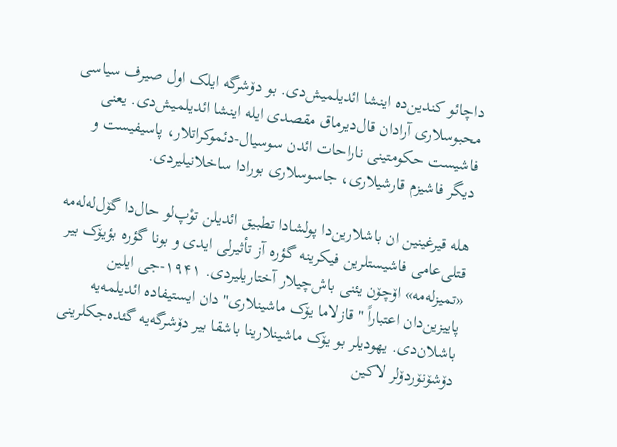داچائو کندین‌ده اینشا ائدیلمیش‌دی. بو دۆشرگه ایلک اول صیرف سیاسی محبوسلاری آرادان قال‌دیرماق مقصدی ایله اینشا ائدیلمیش‌دی. یعنی فاشیست حکومتینی ناراحات ائد‌ن سوسیال-دئموکراتلار، پاسیفیست و دیگر فاشیزم قارشیلاری، جاسوسلاری بورادا ساخلانیلیردی.

هله قیرغینین ان باشلارین‌دا پولشادا تطبیق ائدیلن توْپ‌لو حال‌دا گۆل‌له‌له‌مه قتلی‌عامی فاشیستلرین فیکرینه گؤره آز تأثیرلی ایدی و بونا گؤره بؤیۆک بیر «تمیزله‌مه» اۆچۆن یئنی باش‌چیلار آختاریلیردی. ۱۹۴۱-جی ایلین پاییزین‌دان اعتباراً "قازلاما یۆک ماشینلاری"دان ایستیفاده ائدیلمه‌یه باشلان‌دی. یهودیلر بو یۆک ماشینلارینا باشقا بیر دۆشرگه‌یه گئده‌جکلرینی دۆشۆنۆردۆلر لاکین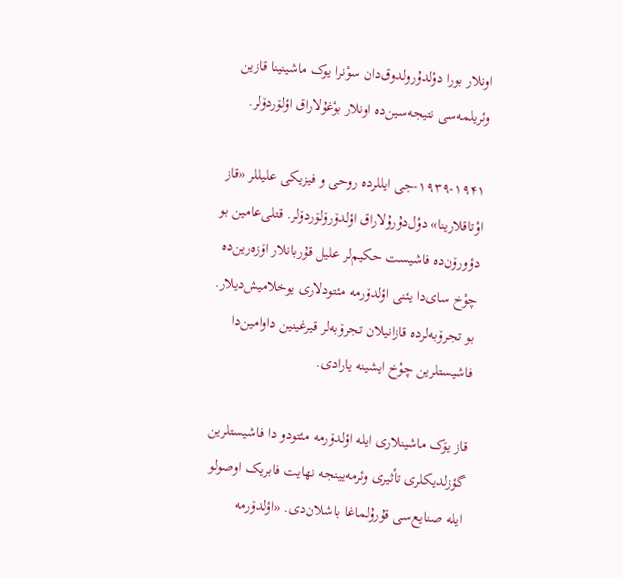اونلار بورا دوْلدۇرولدوق‌دان سوْنرا یوک ماشینینا قازین وئریلمه‌سی نتیجه‌سین‌ده اونلار بوْغۇلاراق اؤلۆردۆلر.

۱۹۳۹-۱۹۴۱-جی ایللرده روحی و فیزیکی علیللر «قاز اوْتاقلارینا» دوْل‌دۇرۇلاراق اؤلدۆرۆلۆردۆلر. قتلی‌عامین بو دؤورۆن‌ده فاشیست حکیم‌لر علیل قۇربانلار اۆزه‌رین‌ده چوْخ سای‌دا یئنی اؤلدۆرمه مئتودلاری یوخلامیش‌دیلار. بو تجرۆبه‌لرده قازانیلان تجرۆبه‌لر قیرغینین داوامین‌دا فاشیستلرین چوْخ ایشینه یارادی.

قاز یۆک ماشینلاری ایله اؤلدۆرمه مئتودو دا فاشیستلرین گؤزلدیکلری تأثیری وئرمه‌یینجه نهایت فابریک اوصولو ایله صنایع‌سی قۇرۇلماغا باشلان‌دی. «اؤلدۆرمه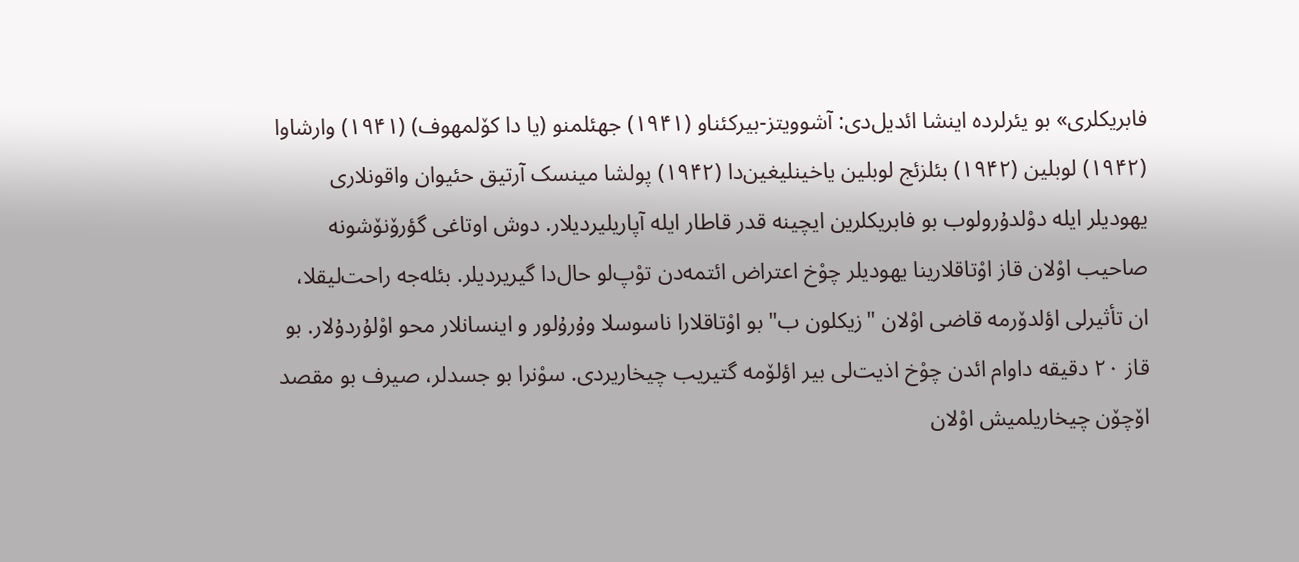فابریکلری» بو یئرلرده اینشا ائدیل‌دی: آشوویتز-بیرکئناو (۱۹۴۱) جهئلمنو (یا دا کۆلمهوف) (۱۹۴۱) وارشاوا (۱۹۴۲) لوبلین (۱۹۴۲) بئلزئج لوبلین یاخینلیغین‌دا (۱۹۴۲) پولشا مینسک آرتیق حئیوان واقونلاری یهودیلر ایله دوْلدۇرولوب بو فابریکلرین ایچینه قدر قاطار ایله آپاریلیردیلار. دوش اوتاغی گؤرۆنۆشونه صاحیب اوْلان قاز اوْتاقلارینا یهودیلر چوْخ اعتراض ائتمه‌دن توْپ‌لو حال‌دا گیریردیلر. بئله‌جه راحت‌لیقلا، ان تأثیرلی اؤلدۆرمه قاضی اوْلان "زیکلون ب" بو اوْتاقلارا ناسوسلا وۇرۇلور و اینسانلار محو اوْلۇردۇلار. بو قاز ۲۰ دقیقه داوام ائد‌ن چوْخ اذیت‌لی بیر اؤلۆمه گتیریب چیخاریردی. سوْنرا بو جسدلر، صیرف بو مقصد اۆچۆن چیخاریلمیش اوْلان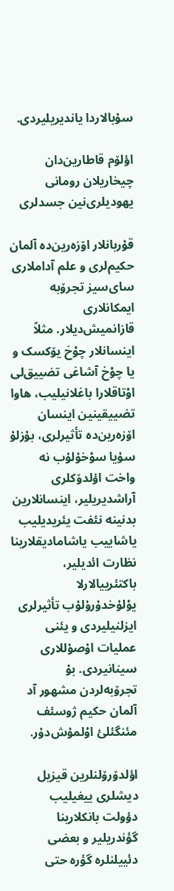سۇبالاردا یاندیریلیردی.

اؤلۆم قاطارین‌دان چیخاریلان رومانی یهودیلری‌نین جسدلری

قۇربانلار اۆزه‌رین‌ده آلمان حکیم‌لری و علم آداملاری سای‌سیز تجرۆبه ایمکانلاری قازانمیش‌دیلار. مثلاً اینسانلار چوْخ یۆکسک و یا چوْخ آشاغی تضییق‌لی اوْتاقلارا باغلانیلیب، هاوا تضییقینین اینسان اۆزه‌رین‌ده تأثیرلری، بۇزلۇ سۇیا سوْخۇلۇب نه واخت اؤلدۆکلری آراشدیریلیر، اینسانلارین بدنینه نئفت یئریدیلیب یاشاییب یاشامادیقلارینا نظارت ائدیلیر، باکتئرییالارلا یوْلۇخدۇرۇلۇب تأثیرلری ایزلنیلیردی و یئنی عملیات اۇصۇللاری سینانیردی. بۇ تجرۆبه‌لردن مشهور آد آلمان حکیم‌ ژوسئف مئنگئلئ اوْلمۇش‌دۇر.

اؤلدۆرۆلنلرین قیزیل دیشلری ییغیلیب دؤولت بانکلارینا گؤندریلیر و بعضی دئییلنلره گؤره حتی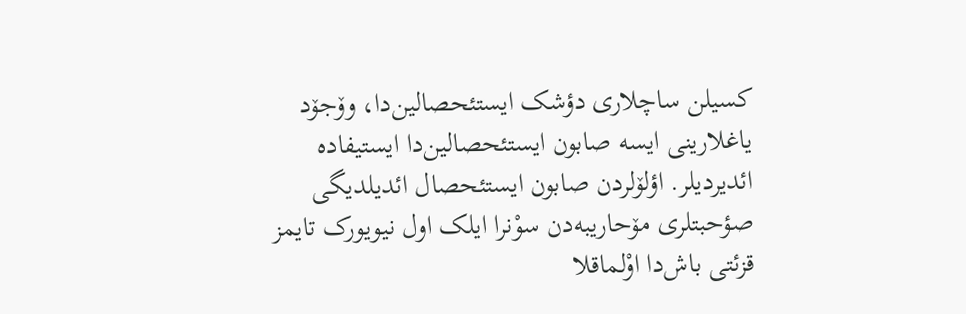کسیلن ساچلاری دؤشک ایستئحصالین‌دا، وۆجۆد یاغلارینی ایسه صابون ایستئحصالین‌دا ایستیفاده ائدیردیلر. اؤلۆلردن صابون ایستئحصال ائدیلدیگی صؤحبتلری مۆحاریبه‌دن سوْنرا ایلک اول نیویورک تایمز قزئتی باش‌دا اوْلماقلا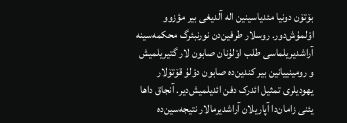بۆتۆن دونیا مئدیاسینین اله آلدیغی بیر مؤزوو اوْلمۇش‌دور. روسلار طرفین‌دن نورنبئرگ محکمه‌سینه آراشدیریلماسی طلب اوْلۇنان صابون لار گتیریلمیش و رومینییانین بیر کندین‌ده صابون دوْلۇ قۆتۆلار یهودیلری تمثیل ائد‌رک دفن ائدیلمیش‌دیر. آنجاق داها یئنی زامان‌دا آپاریلان آراشدیرمالار نتیجه‌سین‌ده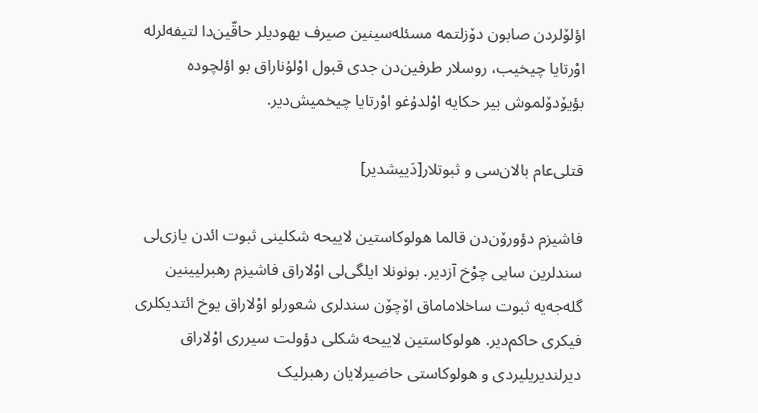اؤلۆلردن صابون دۆزلتمه مسئله‌سینین صیرف یهودیلر حاقّین‌دا لتیفه‌لرله اوْرتایا چیخیب، روسلار طرفین‌دن جدی قبول اوْلۇناراق بو اؤلچوده بؤیۆدۆلموش بیر حکایه اوْلدۇغو اوْرتایا چیخمیش‌دیر.

قتلی‌عام بالان‌سی و ثبوتلار[دَییشدیر]

فاشیزم دؤورۆن‌دن قالما هولوکاستین لاییحه شکلینی ثبوت ائد‌ن یازی‌لی سندلرین سایی چوْخ آزدیر. بونونلا ایلگی‌لی اوْلاراق فاشیزم رهبرلیینین گله‌جه‌یه ثبوت ساخلاماماق اۆچۆن سندلری شعورلو اوْلاراق یوخ ائتدیکلری فیکری حاکم‌دیر. هولوکاستین لاییحه شکلی دؤولت سیرری اوْلاراق دیرلندیریلیردی و هولوکاستی حاضیرلایان رهبرلیک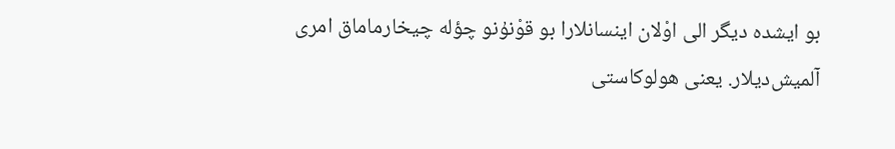بو ایشده دیگر الی اوْلان اینسانلارا بو قوْنۇنو چؤله چیخارماماق امری آلمیش‌دیلار. یعنی هولوکاستی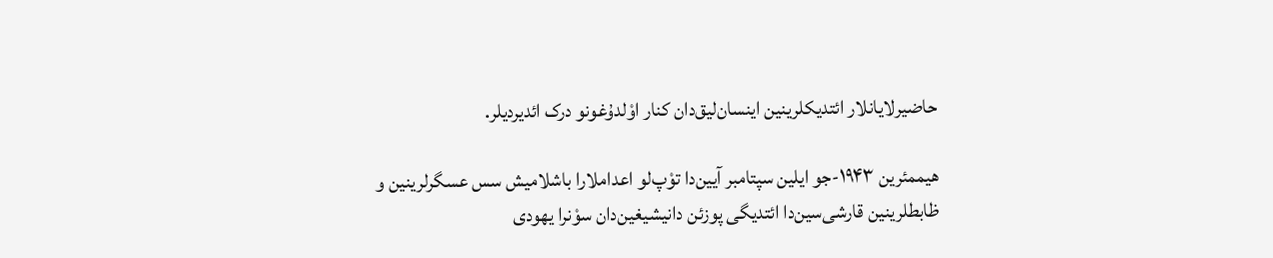حاضیرلایانلار ائتدیکلرینین اینسان‌لیق‌دان کنار اوْلدۇغونو درک ائدیردیلر.

هیممئرین ۱۹۴۳-جو ایلین سپتامبر آیین‌دا توْپ‌لو اعداملارا باشلامیش سس عسگرلرینین و ظابطلرینین قارشی‌سین‌دا ائتدیگی پوزئن دانیشیغین‌دان سوْنرا یهودی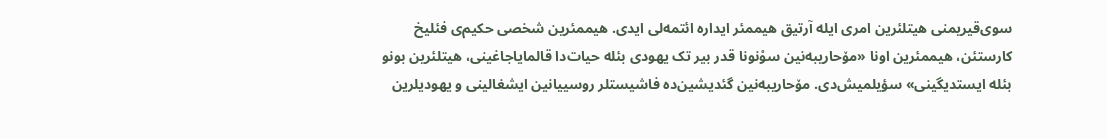سوی‌قیریمنی هیتلئرین امری ایله آرتیق هیممئر ایداره ائتمه‌لی ایدی. هیممئرین شخصی حکیم‌ی فئلیخ کارستئن، هیممئرین اونا «مۆحاریبه‌نین سوْنونا قدر بیر تک یهودی بئله حیات‌دا قالمایاجاغینی، هیتلئرین بونو بئله ایستدیگینی» سؤیلمیش‌دی. مۆحاریبه‌نین گئدیشین‌ده فاشیستلر روسییانین ایشغالینی و یهودیلرین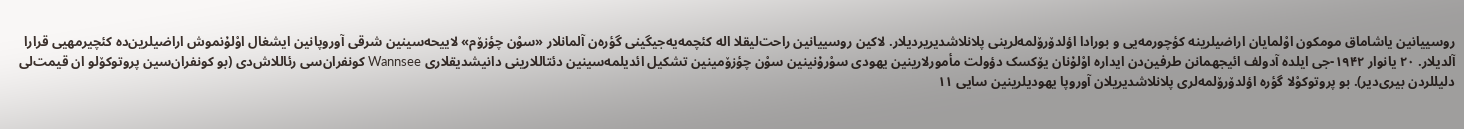روسییانین یاشاماق مومکون اوْلمایان اراضیلرینه کؤچورمه‌یی و بورادا اؤلدۆرۆلمه‌لرینی پلانلاشدیریردیلار. لاکین روسییانین راحت‌لیقلا اله کئچمه‌یه‌جیگینی گؤره‌ن آلمانلار «سوْن چؤزۆم» لاییحه‌سینین شرقی آوروپانین ایشغال اوْلۇنموش اراضیلرین‌ده کئچیرمهیی قرارا آلدیلار. ۲۰ یانوار ۱۹۴۲-جی ایلده آدولف ائیجهمانن طرفین‌دن ایداره اوْلۇنان یۆکسک دؤولت مأمورلارینین یهودی سوْرۇنینین سوْن چؤزۆمینین تشکیل ائدیلمه‌سینین دئتاللارینی دانیشدیقلاری Wannsee کونفران‌سی رئاللاش‌دی (بو کونفران‌سین پروتوکۆلو ان قیمت‌لی دلیللردن بیری‌دیر). بو پروتوکوْلا گؤره اؤلدۆرۆلمه‌لری پلانلاشدیریلان آوروپا یهودیلرینین سایی ۱۱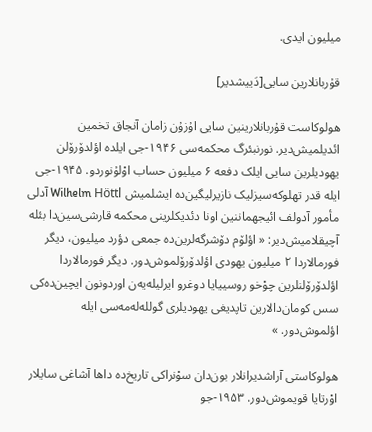میلیون ایدی.

قۇربانلارین سایی[دَییشدیر]

هولوکاست قۇربانلارینین سایی اۇزۇن زامان آنجاق تخمین ائدیلمیش‌دیر. نورنبئرگ محکمه‌سی ۱۹۴۶-جی ایلده اؤلدۆرۆلن یهودیلرین سایی ایلک دفعه ۶ میلیون حساب اوْلۇنوردو. ۱۹۴۵-جی ایله قدر تهلوکه‌سیزلیک نازیرلیگین‌ده ایشلمیش Wilhelm Höttl آدلی مأمور آدولف ائیجهماننین اونا دئدیکلرینی محکمه قارشی‌سین‌دا بئله آچیقلامیش‌دیر: « اؤلۆم دۆشرگه‌لرین‌ده جمعی دؤرد میلیون، دیگر فورمالاردا ۲ میلیون یهودی اؤلدۆرۆلموش‌دور. دیگر فورمالاردا اؤلدۆرۆلنلرین چوْخو روسییایا دوغرو ایر‌لیله‌یه‌ن اوردونون ایچین‌ده‌کی سس کومان‌دالارین تاپدیغی یهودیلری گولله‌له‌مه‌سی ایله اؤلموش‌دور. »

هولوکاستی آراشدیرانلار بون‌دان سوْنراکی تاریخ‌ده داها آشاغی سایلار اوْرتایا قویموش‌دور. ۱۹۵۳-جو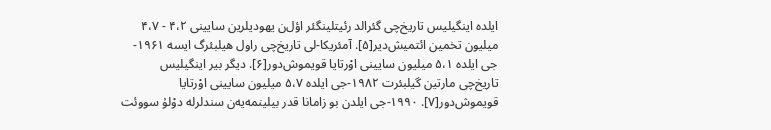ایلده اینگیلیس تاریخ‌چی گئرالد رئیتلینگئر اؤل‌ن یهودیلرین سایینی ۴،۲ - ۴،۷ میلیون تخمین ائتمیش‌دیر[۵]. آمئریکا-لی تاریخ‌چی راول هیلبئرگ ایسه ۱۹۶۱-جی ایلده ۵،۱ میلیون سایینی اوْرتایا قویموش‌دور[۶]. دیگر بیر اینگیلیس تاریخ‌چی مارتین گیلبئرت ۱۹۸۲-جی ایلده ۵،۷ میلیون سایینی اوْرتایا قویموش‌دور[۷]. ۱۹۹۰-جی ایلدن بو زامانا قدر بیلینمه‌یه‌ن سندلرله دوْلۇ سووئت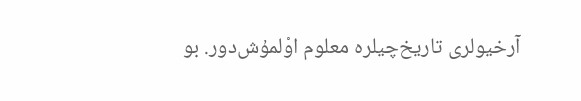آرخیولری تاریخ‌چیلره معلوم اوْلمۇش‌دور. بو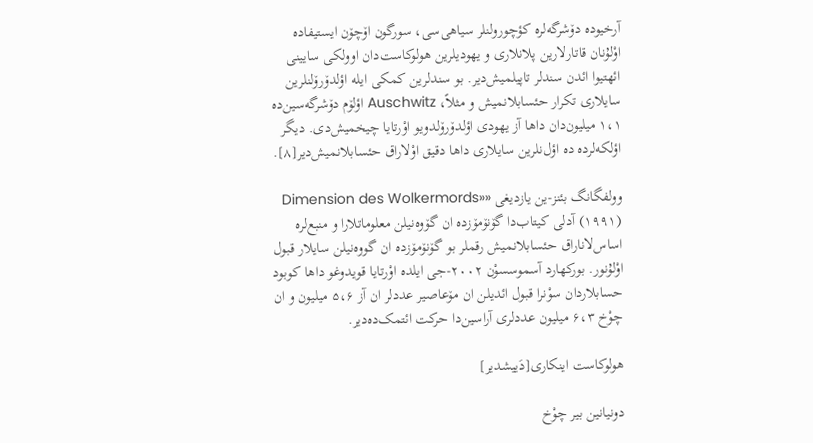آرخیوده دۆشرگه‌لره کؤچورولنلر سیاهی‌سی، سورگون اۆچۆن ایستیفاده اوْلۇنان قاتارلارین پلانلاری و یهودیلرین هولوکاست‌دان اوولکی سایینی ائهتیوا ائد‌ن سندلر تاپیلمیش‌دیر. بو سندلرین کمکی ایله اؤلدۆرۆلنلرین سایلاری تکرار حئسابلانمیش و مثلاً، Auschwitz اؤلۆم دۆشرگه‌سین‌ده ۱،۱ میلیون‌دان داها آز یهودی اؤلدۆرۆلدویو اوْرتایا چیخمیش‌دی. دیگر اؤلکه‌لرده ده اؤل‌نلرین سایلاری داها دقیق اوْلاراق حئسابلانمیش‌دیر[۸].

وولفگانگ بئنز-ین یازدیغی «Dimension des Wolkermords» (۱۹۹۱) آدلی کیتاب‌دا گۆنۆمۆزده ان گۆوه‌نیلن معلوماتلارا و منبع‌لره اساس‌لاناراق حئسابلانمیش رقملر بو گۆنۆمۆزده ان گووه‌نیلن سایلار قبول اوْلۇنور. بورکهارد آسموسسوْن ۲۰۰۲-جی ایلده اوْرتایا قویدوغو داها کوبود حسابلاردان سوْنرا قبول ائدیلن ان مۆعاصیر عددلر ان آز ۵،۶ میلیون و ان چوْخ ۶،۳ میلیون عددلری آراسین‌دا حرکت ائتمک‌ده‌دیر.

هولوکاست اینکاری[دَییشدیر]

دونیانین بیر چوْخ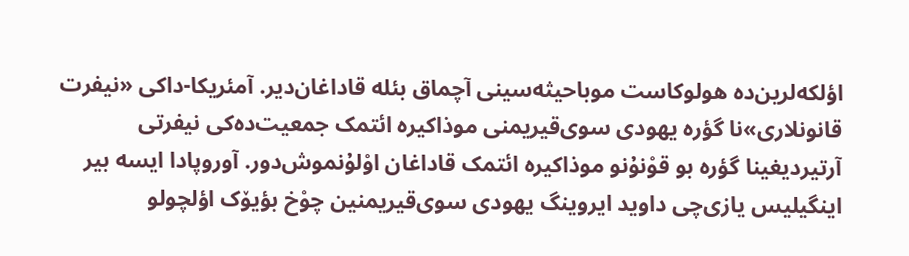اؤلکه‌لرین‌ده هولوکاست موباحیثه‌سینی آچماق بئله قاداغان‌دیر. آمئریکا-داکی «نیفرت قانونلاری»نا گؤره یهودی سوی‌قیریمنی موذاکیره ائتمک جمعیت‌ده‌کی نیفرتی آرتیردیغینا گؤره بو قوْنۇنو موذاکیره ائتمک قاداغان اوْلۇنموش‌دور. آوروپادا ایسه بیر اینگیلیس یازی‌چی داوید ایروینگ یهودی سوی‌قیریمنین چوْخ بؤیۆک اؤلچولو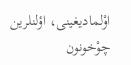اوْلمادیغینی، اؤلنلرین چوْخونون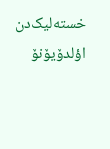خسته‌لیک‌دن اؤلدۆیۆنۆ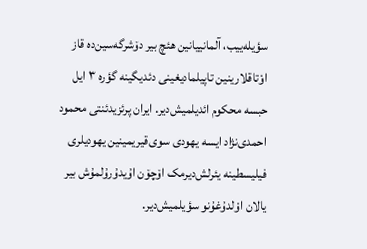سؤیله‌ییب، آلمانییانین هئچ بیر دۆشرگه‌سین‌ده قاز اوْتاقلارینین تاپیلمادیغینی دئدیگینه گؤره ۳ ایل حبسه محکوم ائدیلمیش‌دیر. ایران پرئزیدئنتی محمود احمدی‌نژاد ایسه یهودی سوی‌قیریمینین یهودیلری فیلیسطینه یئرلش‌دیرمک اۆچۆن اۇیدۇرۇلمۇش بیر یالان اوْلدۇغۇنو سؤیلمیش‌دیر.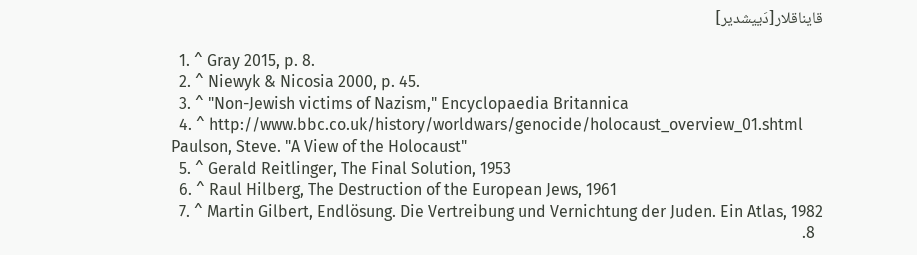قایناقلار[دَییشدیر]

  1. ^ Gray 2015, p. 8.
  2. ^ Niewyk & Nicosia 2000, p. 45.
  3. ^ "Non-Jewish victims of Nazism," Encyclopaedia Britannica
  4. ^ http://www.bbc.co.uk/history/worldwars/genocide/holocaust_overview_01.shtml Paulson, Steve. "A View of the Holocaust"
  5. ^ Gerald Reitlinger, The Final Solution, 1953
  6. ^ Raul Hilberg, The Destruction of the European Jews, 1961
  7. ^ Martin Gilbert, Endlösung. Die Vertreibung und Vernichtung der Juden. Ein Atlas, 1982
  8.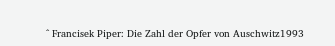^ Francisek Piper: Die Zahl der Opfer von Auschwitz1993